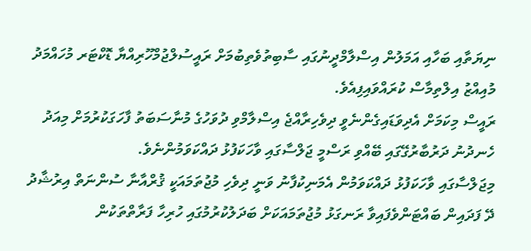ނިޔަތާއި ބަހާއި އަމަލުން އިސްލާމްދީނުގައި ސާބިތުވެތިބުމަށް ރައީސުލްޖުމްހޫރިއްޔާ ޑޮކްޓަރ މުހައްމަދު މުއިއްޒު އިލްތިމާސް ކުރައްވައިފިއެވެ.
ރައީސް މިކަމަށް އެދިވަޑައިގެންނެވީ ދިވެހިރާއްޖެ އިސްލާމްވި ދުވަހުގެ މުނާސަބަތު ފާހަގަކުރުމަށް މިއަދު ހެނދުނު ދަރުބާރުގޭގައި ބޭއްވި ރަސްމީ ޖަލްސާގައި ވާހަކަފުޅު ދައްކަވަމުންނެވެ.
މިޖަލްސާގައި ވާހަކަފުޅު ދައްކަވަމުން އެމަނިކުފާނު ވަނީ ދިވެހި މުޖުތަމައަކީ ޤުރްއާނާ ސުންނަތް އިރުޝާދު ދޭ ފަދައިން ބައްޓަންވެފައިވާ ރަނގަޅު މުޖުތަމައަކަށް ބަދަލުކުރުމުގައި ހުރިހާ ފަރާތްތަކުން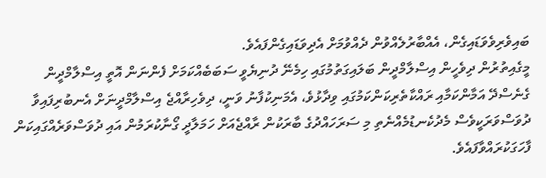ބައިވެރިވެވަޑައިގެން، އެއްބާރުލެއްވުން ދެއްވުމަށް އެދިވަޑައިގެންފައެވެ.
މީގެއިތުރުން ދިވެހީން އިސްލާމްދީން ބަލައިގަތުމުގައި ހިމެނޭ ދުނިޔެވީ ސަބަބެއްކަމަށް ފެންނަން އޮތީ އިސްލާމްދީން ގެނެސްދޭ އަމާންކަމާއި ރައްކާތެރިކަންކަމުގައި ވިދާޅުވެ، އެމަނިކުފާނު ވަނީ، ދިވެހިރާއްޖެ އިސްލާމްދީނަށް އެނބުރިފައިވާ ދުވަސްވަރަކީވެސް މެދުކެނޑުމެއްނެތި މި ސަރަހައްދުގެ ބާރަކުން ރާއްޖެއަށް ހަމަލާދީ ގޯނާކުރަމުން އައި ދުވަސްވަރެއްގައިކަން ފާހަގަކުރައްވާފައެވެ.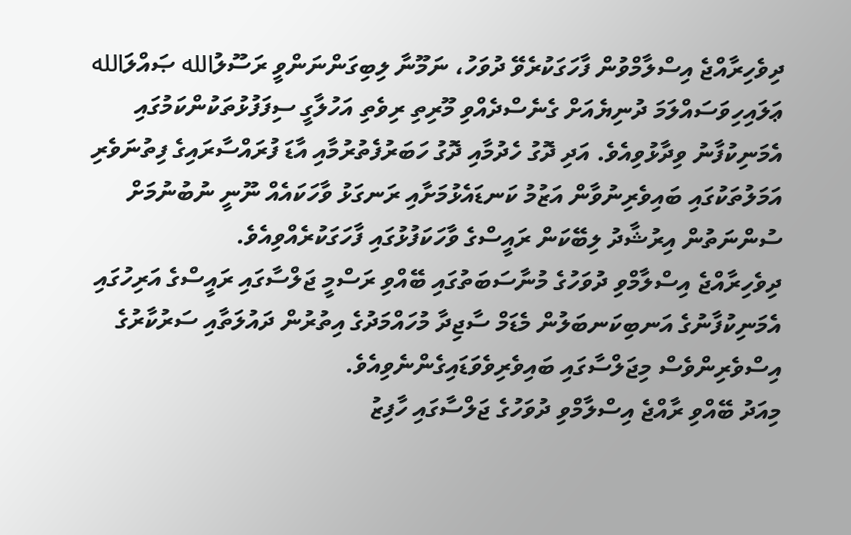ދިވެހިރާއްޖެ އިސްލާމްވުން ފާހަގަކުރެވޭ ދުވަހު، ނަމޫނާ ލިބިގަންނަންވީ ރަސޫލުالله ޞައްލަالله ޢަލައިހިވަސައްލަމަ ދުނިޔެއަށް ގެނެސްދެއްވި މޫރިތި ރިވެތި އަހުލާގީ ސިފަފުޅުތަކުންކަމުގައި އެމަނިކުފާނު ވިދާޅުވިއެވެ. އަދި ދޮގު ހެދުމާއި ދޮގު ހަބަރުފެތުރުމާއި އާޑަ ފުރައްސާރައިގެ ފިތުނަވެރި އަމަލުތަކުގައި ބައިވެރިނުވާން އަޒުމު ކަނޑައެޅުމަށާއި ރަނގަޅު ވާހަކައެއް ނޫނީ ނުބުނުމަށް ސުންނަތުން އިރުޝާދު ލިބޭކަން ރައީސްގެ ވާހަކަފުޅުގައި ފާހަގަކުރެއްވިއެވެ.
ދިވެހިރާއްޖެ އިސްލާމްވި ދުވަހުގެ މުނާސަބަތުގައި ބޭއްވި ރަސްމީ ޖަލްސާގައި ރައީސްގެ އަރިހުގައި އެމަނިކުފާނުގެ އަނބިކަނބަލުން މެޑަމް ސާޖިދާ މުހައްމަދުގެ އިތުރުން ދައުލަތާއި ސަރުކާރުގެ އިސްވެރިންވެސް މިޖަލްސާގައި ބައިވެރިވެވަޑައިގެންނެވިއެވެ.
މިއަދު ބޭއްވި ރާއްޖެ އިސްލާމްވި ދުވަހުގެ ޖަލްސާގައި ހާފިޒު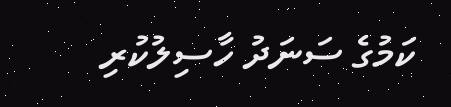ކަމުގެ ސަނަދު ހާސިލުކުރި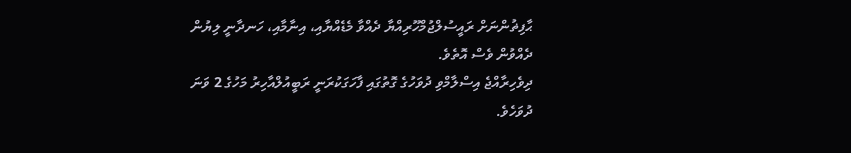ޙާފިޡުންނަށް ރައީސުލްޖުމްހޫރިއްޔާ ދެއްވާ މެޑެއްޔާއި، އިނާމާއި، ހަނދާނީ ލިޔުން ދެއްވުން ވެސް އޮތެވެ.
ދިވެހިރާއްޖެ އިސްލާމްވި ދުވަހުގެ ގޮތުގައި ފާހަގަކުރަނީ ރަބީއުލްއާހިރު މަހުގެ 2 ވަނަ ދުވަހެވެ.